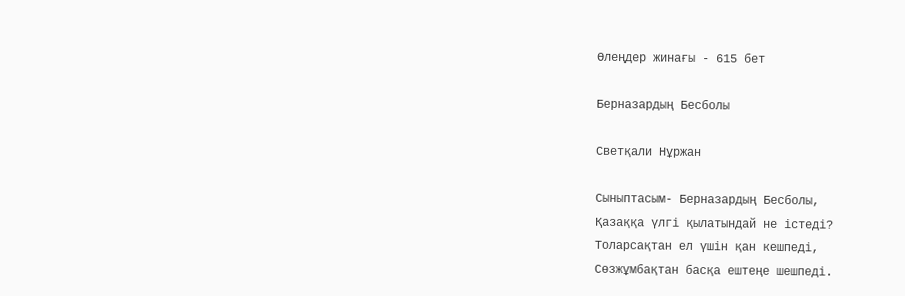Өлеңдер жинағы - 615 бет

Берназардың Бесболы

Светқали Нұржан

Сыныптасым- Берназардың Бесболы,
Қазаққа үлгі қылатындай не істеді?
Толарсақтан ел үшін қан кешпеді,
Сөзжұмбақтан басқа ештеңе шешпеді.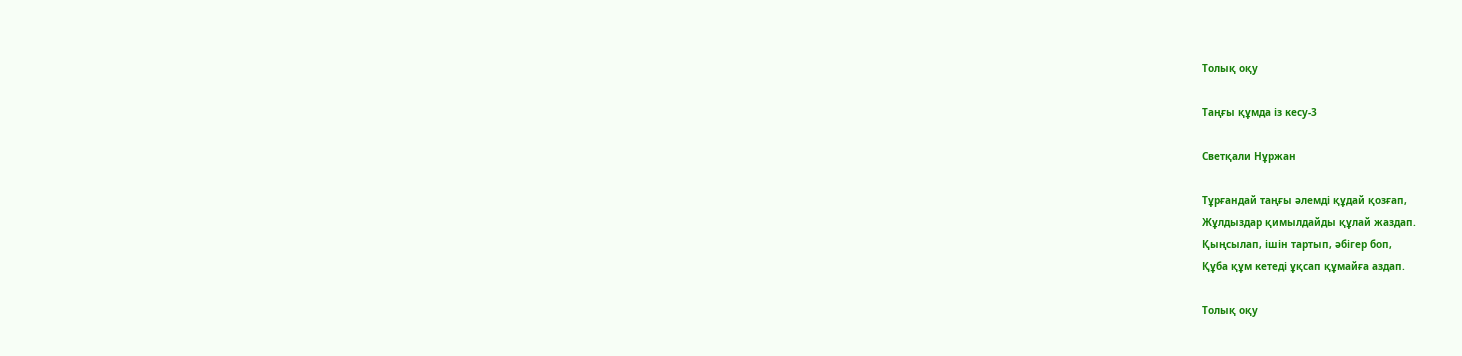Толық оқу

Таңғы құмда із кесу-3

Светқали Нұржан

Тұрғандай таңғы әлемді құдай қозғап,
Жұлдыздар қимылдайды құлай жаздап.
Қыңсылап, ішін тартып, әбігер боп,
Құба құм кетеді ұқсап құмайға аздап.

Толық оқу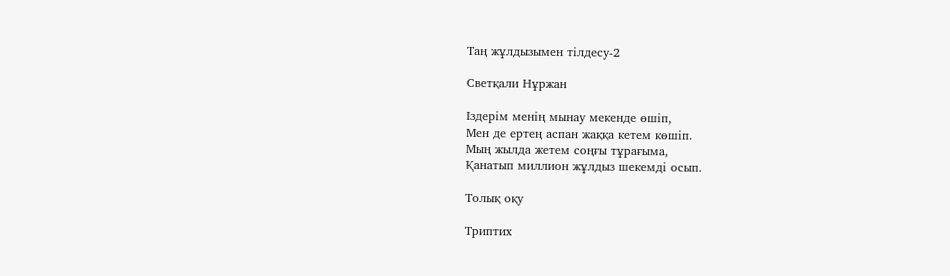Таң жұлдызымен тілдесу-2

Светқали Нұржан

Іздерім менің мынау мекенде өшіп,
Мен де ертең аспан жаққа кетем көшіп.
Мың жылда жетем соңғы тұрағыма,
Қанатып миллион жұлдыз шекемді осып.

Толық оқу

Триптих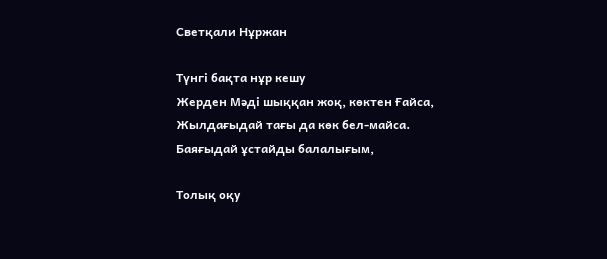Светқали Нұржан

Түнгі бақта нұр кешу
Жерден Мәді шыққан жоқ, көктен Ғайса,
Жылдағыдай тағы да көк бел-майса.
Баяғыдай ұстайды балалығым,

Толық оқу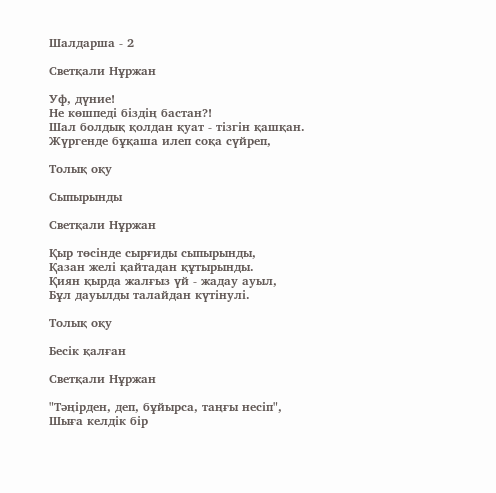Шалдарша - 2

Светқали Нұржан

Уф, дүние!
Не көшпеді біздің бастан?!
Шал болдық қолдан қуат - тізгін қашқан.
Жүргенде бұқаша илеп соқа сүйреп,

Толық оқу

Сыпырынды

Светқали Нұржан

Қыр төсінде сырғиды сыпырынды,
Қазан желі қайтадан құтырынды.
Қиян қырда жалғыз үй - жадау ауыл,
Бұл дауылды талайдан күтінулі.

Толық оқу

Бесік қалған

Светқали Нұржан

"Тәңірден, деп, бұйырса, таңғы несіп",
Шыға келдік бір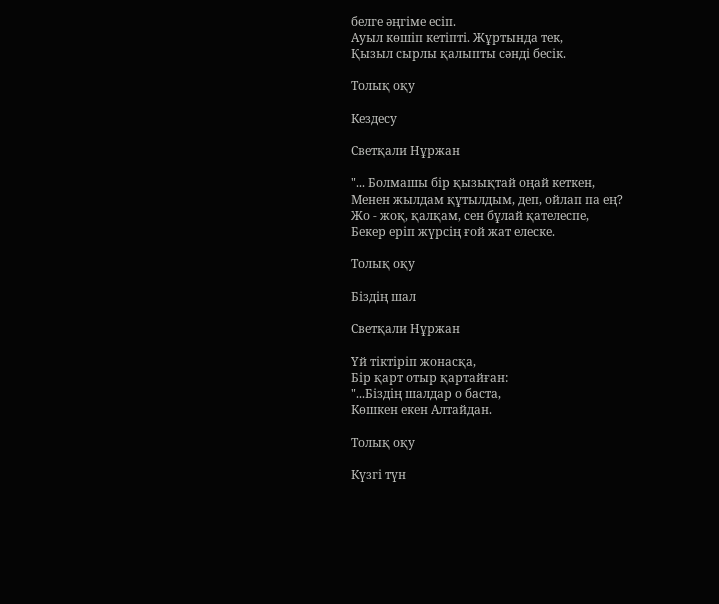белге әңгіме есіп.
Ауыл көшіп кетіпті. Жұртында тек,
Қызыл сырлы қалыпты сәнді бесік.

Толық оқу

Кездесу

Светқали Нұржан

"... Болмашы бір қызықтай оңай кеткен,
Менен жылдам құтылдым, деп, ойлап па ең?
Жо - жоқ, қалқам, сен бұлай қателеспе,
Бекер еріп жүрсің ғой жат елеске.

Толық оқу

Біздің шал

Светқали Нұржан

Үй тіктіріп жонасқа,
Бір қарт отыр қартайған:
"...Біздің шалдар о баста,
Көшкен екен Алтайдан.

Толық оқу

Күзгі түн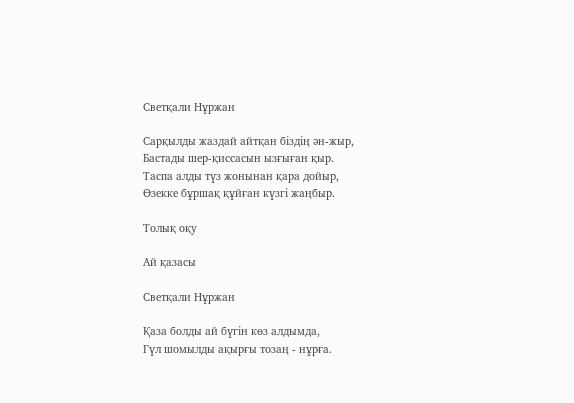Светқали Нұржан

Сарқылды жаздай айтқан біздің ән-жыр,
Бастады шер-қиссасын ызғыған қыр.
Таспа алды түз жонынан қара дойыр,
Өзекке бұршақ құйған күзгі жаңбыр.

Толық оқу

Ай қазасы

Светқали Нұржан

Қаза болды ай бүгін көз алдымда,
Гүл шомылды ақырғы тозаң - нұрға.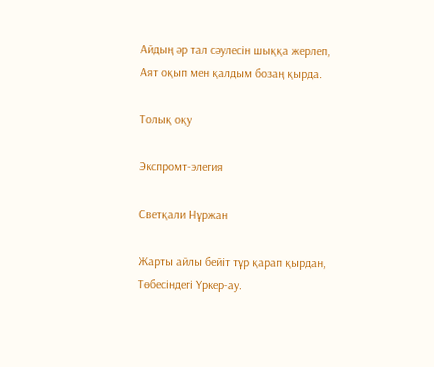Айдың әр тал сәулесін шыққа жерлеп,
Аят оқып мен қалдым бозаң қырда.

Толық оқу

Экспромт-элегия

Светқали Нұржан

Жарты айлы бейіт тұр қарап қырдан,
Төбесіндегі Үркер-ау.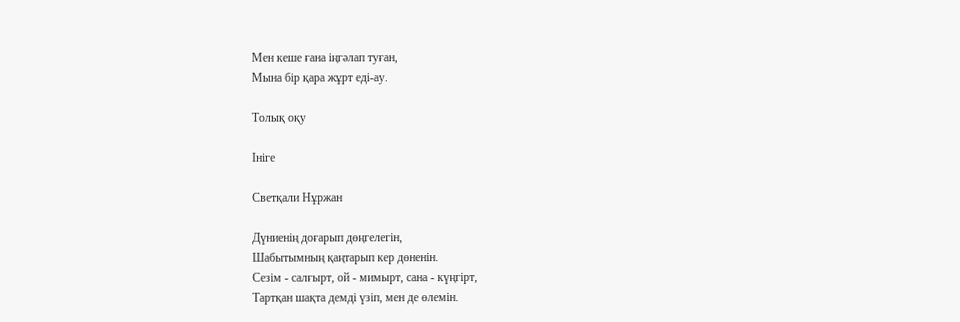Мен кеше ғана іңгәлап туған,
Мына бір қара жұрт еді-ау.

Толық оқу

Ініге

Светқали Нұржан

Дүниенің доғарып дөңгелегін,
Шабытымның қаңтарып кер дөненін.
Сезім - салғырт, ой - мимырт, сана - күңгірт,
Тартқан шақта демді үзіп, мен де өлемін.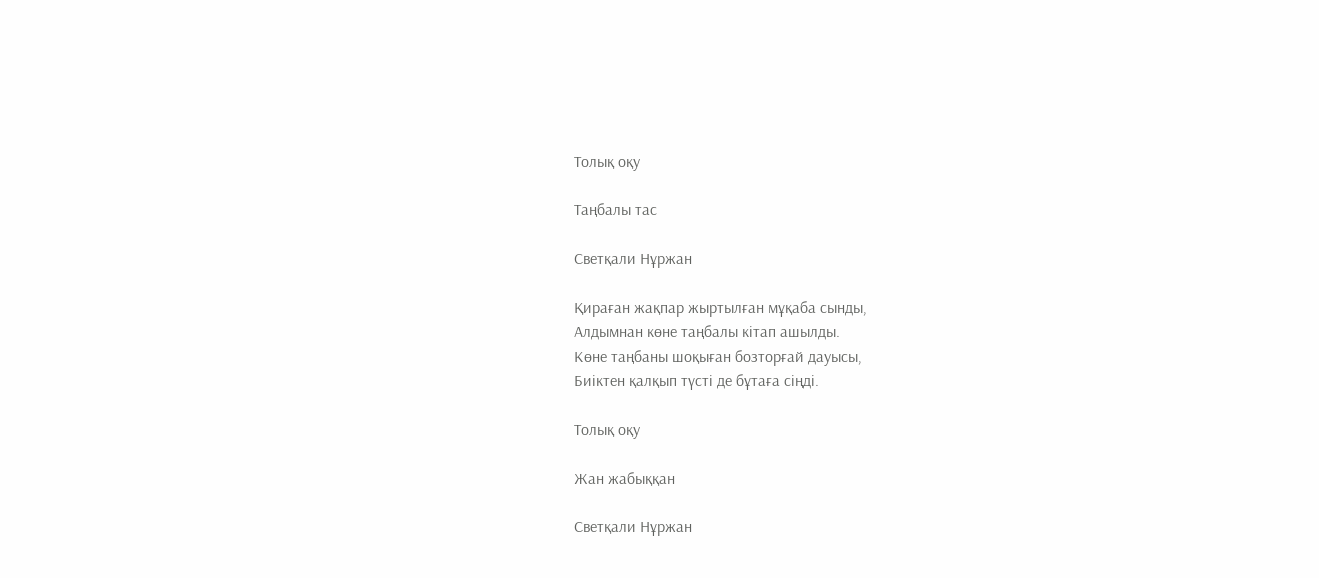Толық оқу

Таңбалы тас

Светқали Нұржан

Қираған жақпар жыртылған мұқаба сынды,
Алдымнан көне таңбалы кітап ашылды.
Көне таңбаны шоқыған бозторғай дауысы,
Биіктен қалқып түсті де бұтаға сіңді.

Толық оқу

Жан жабыққан

Светқали Нұржан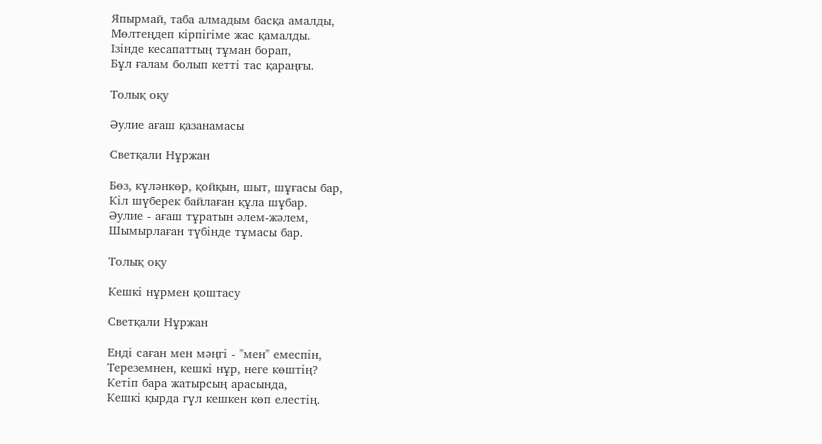Япырмай, таба алмадым басқа амалды,
Мөлтеңдеп кірпігіме жас қамалды.
Ізінде кесапаттың тұман борап,
Бұл ғалам болып кетті тас қараңғы.

Толық оқу

Әулие ағаш қазанамасы

Светқали Нұржан

Бөз, күләнкөр, қойқын, шыт, шұғасы бар,
Кіл шүберек байлаған құла шұбар.
Әулие - ағаш тұратын әлем-жәлем,
Шымырлаған түбінде тұмасы бар.

Толық оқу

Кешкі нұрмен қоштасу

Светқали Нұржан

Енді саған мен мәңгі - "мен" емеспін,
Тереземнен, кешкі нұр, неге көштің?
Кетіп бара жатырсың арасында,
Кешкі қырда гүл кешкен көп елестің.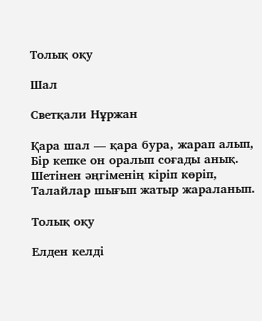Толық оқу

Шал

Светқали Нұржан

Қара шал — қара бура, жарап алып,
Бір кепке он оралып соғады анық.
Шетінен әңгіменің кіріп көріп,
Талайлар шығып жатыр жараланып.

Толық оқу

Елден келді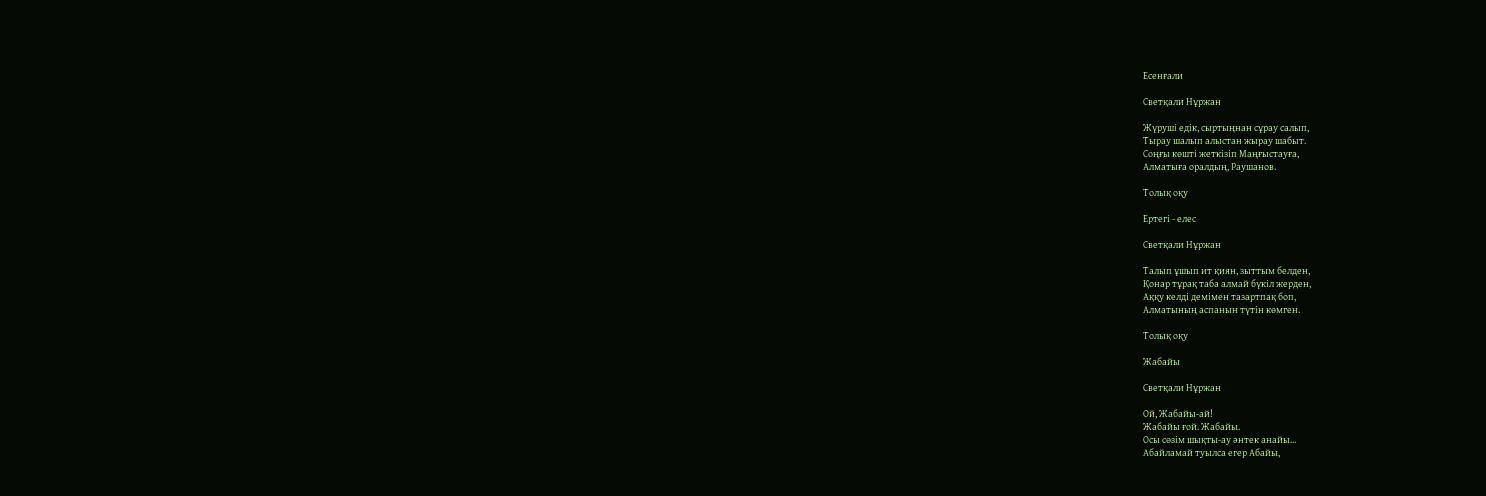Есенғали

Светқали Нұржан

Жүруші едік, сыртыңнан сұрау салып,
Тырау шалып алыстан жырау шабыт.
Соңғы көшті жеткізіп Маңғыстауға,
Алматыға оралдың, Раушанов.

Толық оқу

Ертегі - елес

Светқали Нұржан

Талып ұшып ит қиян, зыттым белден,
Қонар тұрақ таба алмай бүкіл жерден,
Аққу келді демімен тазартпақ боп,
Алматының аспанын түтін көмген.

Толық оқу

Жабайы

Светқали Нұржан

Ой, Жабайы-ай!
Жабайы ғой. Жабайы.
Осы сөзім шықты-ау әнтек анайы...
Абайламай туылса егер Абайы,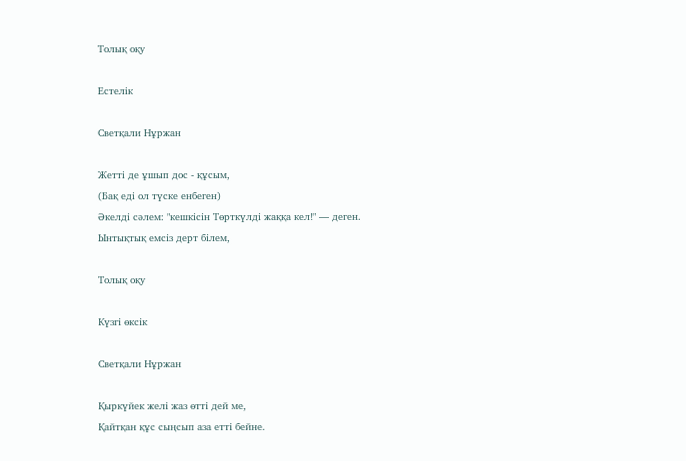Толық оқу

Естелік

Светқали Нұржан

Жетті де ұшып дос - құсым,
(Бақ еді ол түске енбеген)
Әкелді сәлем: "кешкісін Төрткүлді жаққа кел!" — деген.
Ынтықтық емсіз дерт білем,

Толық оқу

Күзгі өксік

Светқали Нұржан

Қыркүйек желі жаз өтті дей ме,
Қайтқан құс сыңсып аза етті бейне.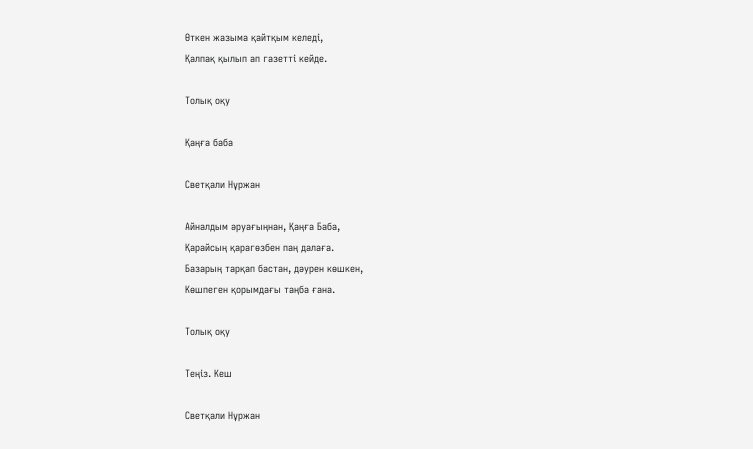Өткен жазыма қайтқым келеді,
Қалпақ қылып ап газетті кейде.

Толық оқу

Қаңға баба

Светқали Нұржан

Айналдым әруағыңнан, Қаңға Баба,
Қарайсың қарагөзбен паң далаға.
Базарың тарқап бастан, дәурен көшкен,
Көшпеген қорымдағы таңба ғана.

Толық оқу

Теңіз. Кеш

Светқали Нұржан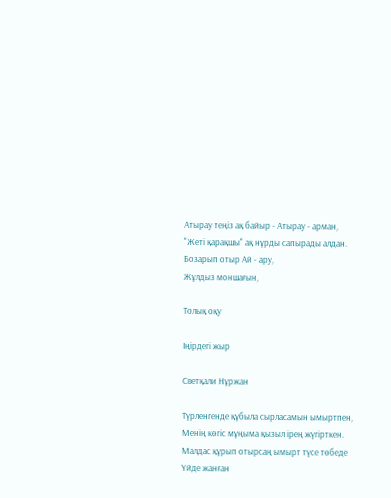Атырау теңіз ақ байыр - Атырау - арман,
"Жеті қарақшы" ақ нұрды сапырады алдан.
Бозарып отыр Ай - ару,
Жұлдыз моншағын,

Толық оқу

Іңірдегі жыр

Светқали Нұржан

Түрленгенде құбыла сырласамын ымыртпен,
Менің көгіс мұңыма қызыл ірең жүгірткен.
Малдас құрып отырсаң ымырт түсе төбеде
Үйде жанған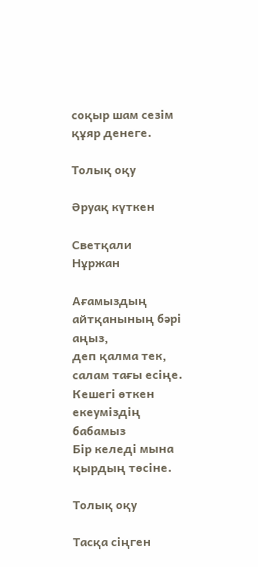соқыр шам сезім құяр денеге.

Толық оқу

Әруақ күткен

Светқали Нұржан

Ағамыздың айтқанының бәрі аңыз,
деп қалма тек, салам тағы есіңе.
Кешегі өткен екеуміздің бабамыз
Бір келеді мына қырдың төсіне.

Толық оқу

Тасқа сіңген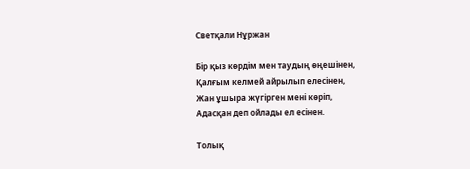Светқали Нұржан

Бір қыз көрдім мен таудың өңешінен,
Қалғым келмей айрылып елесінен,
Жан ұшыра жүгірген мені көріп,
Адасқан деп ойлады ел есінен.

Толық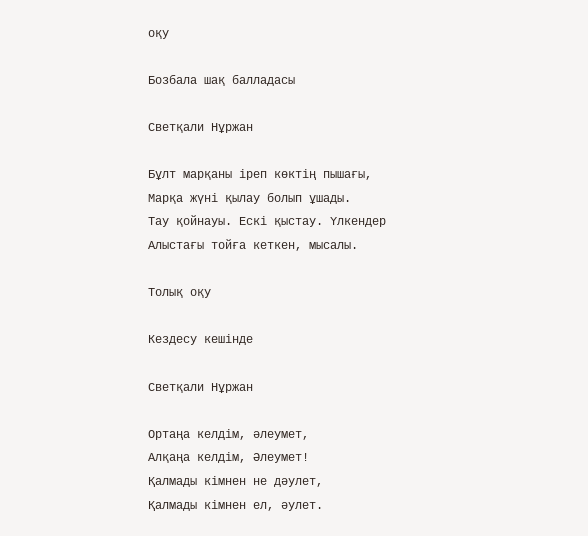оқу

Бозбала шақ балладасы

Светқали Нұржан

Бұлт марқаны іреп көктің пышағы,
Марқа жүні қылау болып ұшады.
Тау қойнауы. Ескі қыстау. Үлкендер
Алыстағы тойға кеткен, мысалы.

Толық оқу

Кездесу кешінде

Светқали Нұржан

Ортаңа келдім, әлеумет,
Алқаңа келдім, Әлеумет!
Қалмады кімнен не дәулет,
Қалмады кімнен ел, әулет.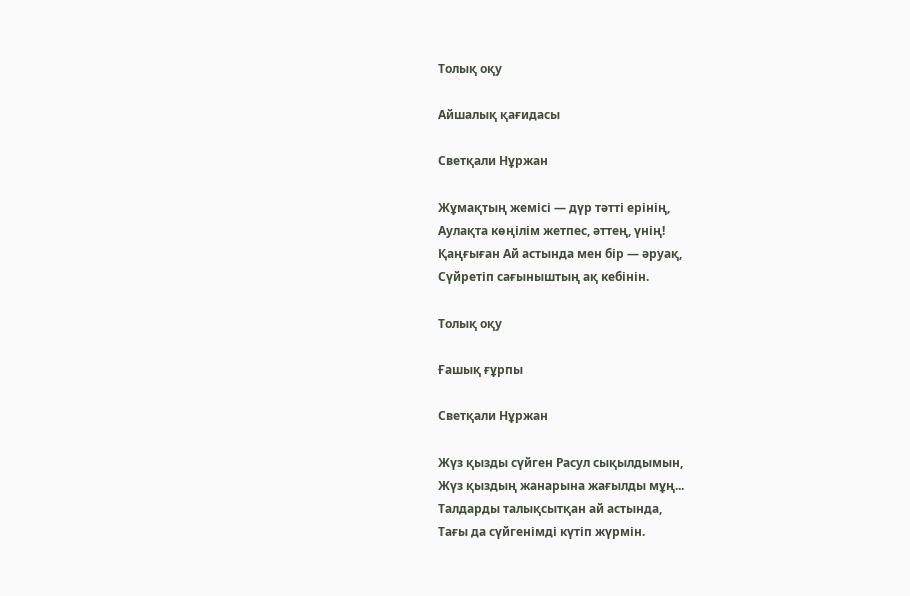Толық оқу

Айшалық қағидасы

Светқали Нұржан

Жұмақтың жемісі — дүр тәтті ерінің,
Аулақта көңілім жетпес, әттең, үнің!
Қаңғыған Ай астында мен бір — әруақ,
Сүйретіп сағыныштың ақ кебінін.

Толық оқу

Ғашық ғұрпы

Светқали Нұржан

Жүз қызды сүйген Расул сықылдымын,
Жүз қыздың жанарына жағылды мұң...
Талдарды талықсытқан ай астында,
Тағы да сүйгенімді күтіп жүрмін.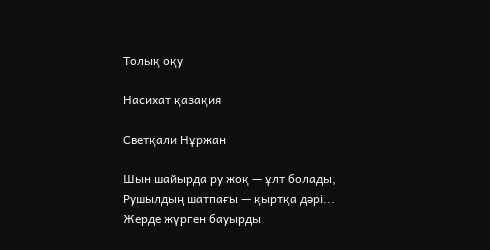Толық оқу

Насихат қазақия

Светқали Нұржан

Шын шайырда ру жоқ — ұлт болады,
Рушылдың шатпағы — қыртқа дәрі...
Жерде жүрген бауырды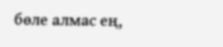бөле алмас ең,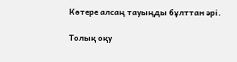Көтере алсаң тауыңды бұлттан әрі.

Толық оқу